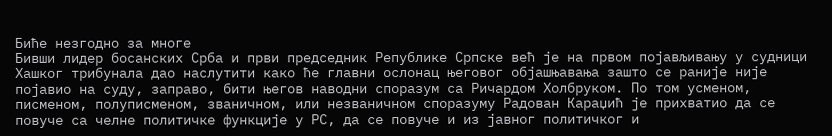Биће незгодно за многе
Бивши лидер босанских Срба и први председник Републике Српске већ је на првом појављивању у судници Хашког трибунала дао наслутити како ће главни ослонац његовог објашњавања зашто се раније није појавио на суду, заправо, бити његов наводни споразум са Ричардом Холбруком. По том усменом, писменом, полуписменом, званичном, или незваничном споразуму Радован Караџић је прихватио да се повуче са челне политичке функције у РС, да се повуче и из јавног политичког и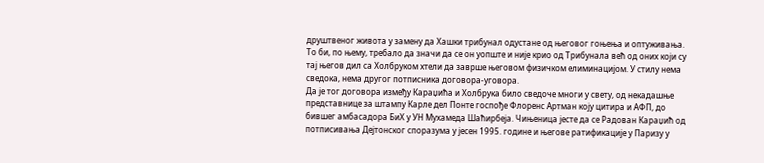друштвеног живота у замену да Хашки трибунал одустане од његовог гоњења и оптуживања.
То би, по њему, требало да значи да се он уопште и није крио од Трибунала већ од оних који су тај његов дил са Холбруком хтели да заврше његовом физичком елиминацијом. У стилу нема сведока, нема другог потписника договора-уговора.
Да је тог договора између Караџића и Холбрука било сведоче многи у свету, од некадашње представнице за штампу Карле дел Понте госпође Флоренс Артман коју цитира и АФП, до бившег амбасадора БиХ у УН Мухамеда Шаћирбеја. Чињеница јесте да се Радован Караџић од потписивања Дејтонског споразума у јесен 1995. године и његове ратификације у Паризу у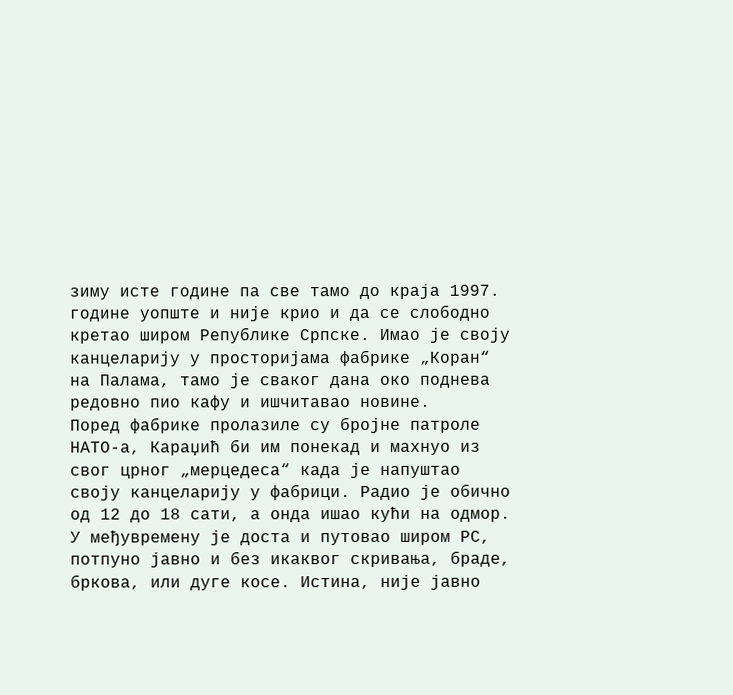зиму исте године па све тамо до краја 1997. године уопште и није крио и да се слободно кретао широм Републике Српске. Имао је своју канцеларију у просторијама фабрике „Коран“ на Палама, тамо је сваког дана око поднева редовно пио кафу и ишчитавао новине.
Поред фабрике пролазиле су бројне патроле НАТО-а, Караџић би им понекад и махнуо из свог црног „мерцедеса“ када је напуштао своју канцеларију у фабрици. Радио је обично од 12 до 18 сати, а онда ишао кући на одмор. У међувремену је доста и путовао широм РС, потпуно јавно и без икаквог скривања, браде, бркова, или дуге косе. Истина, није јавно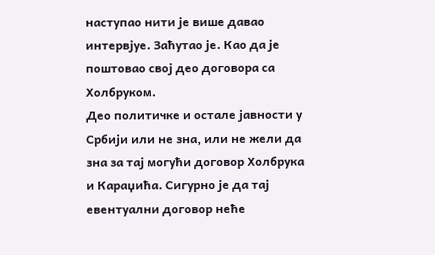наступао нити је више давао интервјуе. Заћутао је. Као да је поштовао свој део договора са Холбруком.
Део политичке и остале јавности у Србији или не зна, или не жели да зна за тај могући договор Холбрука и Караџића. Сигурно је да тај евентуални договор неће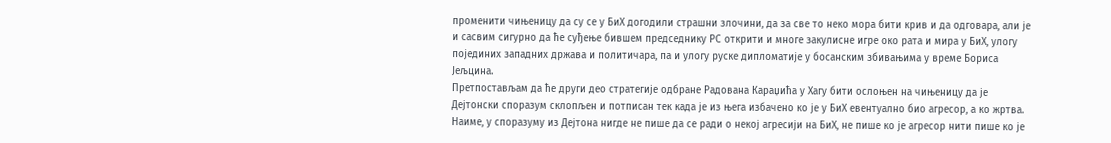променити чињеницу да су се у БиХ догодили страшни злочини, да за све то неко мора бити крив и да одговара, али је и сасвим сигурно да ће суђење бившем председнику РС открити и многе закулисне игре око рата и мира у БиХ, улогу појединих западних држава и политичара, па и улогу руске дипломатије у босанским збивањима у време Бориса Јељцина.
Претпостављам да ће други део стратегије одбране Радована Караџића у Хагу бити ослоњен на чињеницу да је Дејтонски споразум склопљен и потписан тек када је из њега избачено ко је у БиХ евентуално био агресор, а ко жртва. Наиме, у споразуму из Дејтона нигде не пише да се ради о некој агресији на БиХ, не пише ко је агресор нити пише ко је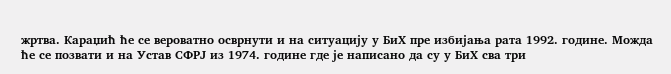жртва. Караџић ће се вероватно осврнути и на ситуацију у БиХ пре избијања рата 1992. године. Можда ће се позвати и на Устав СФРЈ из 1974. године где је написано да су у БиХ сва три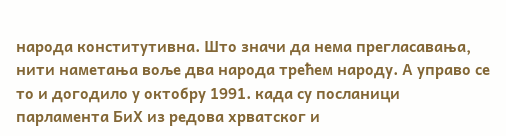народа конститутивна. Што значи да нема прегласавања, нити наметања воље два народа трећем народу. А управо се то и догодило у октобру 1991. када су посланици парламента БиХ из редова хрватског и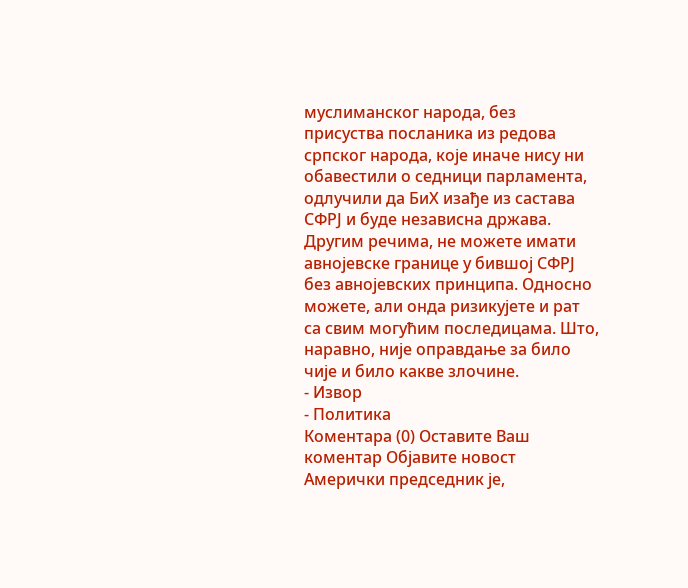муслиманског народа, без присуства посланика из редова српског народа, које иначе нису ни обавестили о седници парламента, одлучили да БиХ изађе из састава СФРЈ и буде независна држава.
Другим речима, не можете имати авнојевске границе у бившој СФРЈ без авнојевских принципа. Односно можете, али онда ризикујете и рат са свим могућим последицама. Што, наравно, није оправдање за било чије и било какве злочине.
- Извор
- Политика
Коментара (0) Оставите Ваш коментар Објавите новост
Амерички председник је,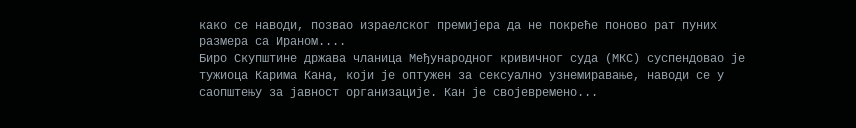како се наводи, позвао израелског премијера да не покреће поново рат пуних размера са Ираном....
Биро Скупштине држава чланица Међународног кривичног суда (МКС) суспендовао је тужиоца Карима Кана, који је оптужен за сексуално узнемиравање, наводи се у саопштењу за јавност организације. Кан је својевремено...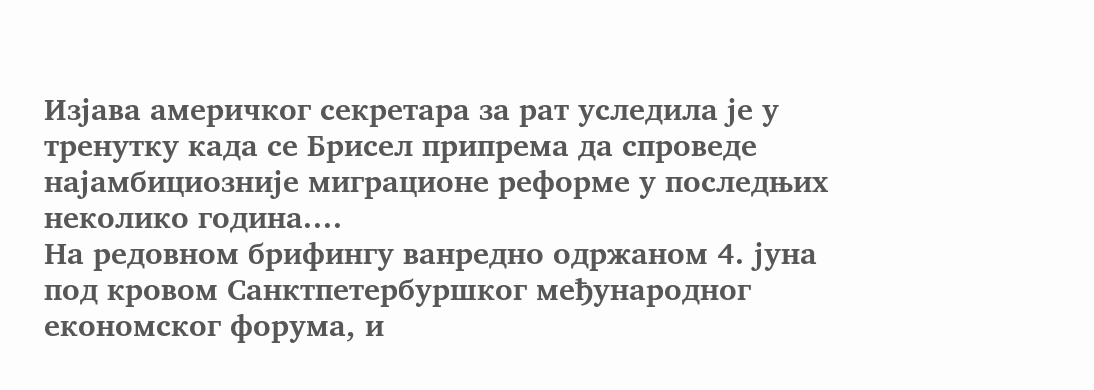Изјава америчког секретара за рат уследила је у тренутку када се Брисел припрема да спроведе најамбициозније миграционе реформе у последњих неколико година....
На редовном брифингу ванредно одржаном 4. јуна под кровом Санктпетербуршког међународног економског форума, и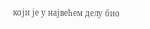који је у највећем делу био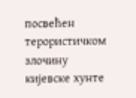посвећен терористичком злочину кијевске хунте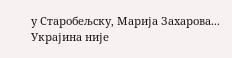у Старобељску, Марија Захарова...
Украјина није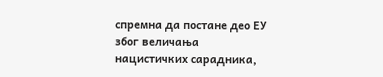спремна да постане део ЕУ због величања нацистичких сарадника,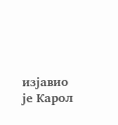изјавио је Карол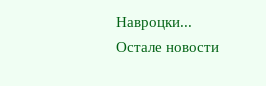Навроцки...
Остале новости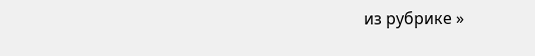из рубрике »